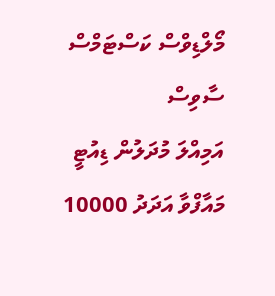މޯލްޑިވްސް ކަސްޓަމްސް ސާވިސް
އަމިއްލަ މުދަލުން ޑިއުޓީ މައާފްވާ އަދަދު 10000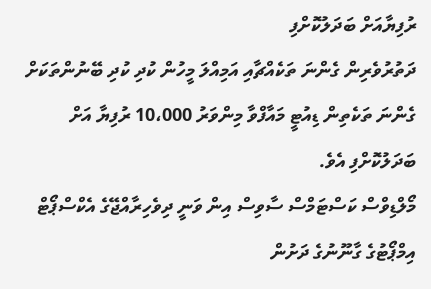ރުފިޔާއަށް ބަދަލުކޮށްފި
ދަތުރުވެރިން ގެންނަ ތަކެއްޗާއި އަމިއްލަ މީހުން ކުދި ކުދި ބޭނުންތަކަށް ގެންނަ ތަކެތިން ޑިއުޓީ މައާފްވާ މިންވަރު 10،000 ރުފިޔާ އަށް ބަދަލުކޮށްފި އެވެ.
މޯލްޑިވްސް ކަސްޓަމްސް ސާވިސް އިން ވަނީ ދިވެހިރާއްޖޭގެ އެކްސްޕޯޓް އިމްޕޯޓުގެ ގާނޫނުގެ ދަށުން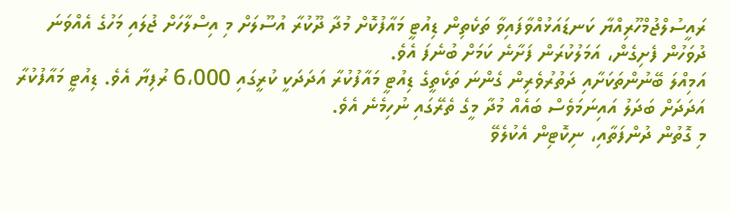ރައީސުލްޖުމްހޫރިއްޔާ ކަނޑައަޅުއްވާފައިވާ ތަކެތިން ޑިއުޓީ މައާފުކޮށް މުދާ ދޫކުރާ އުސޫލަށް މި އިސްލާހަށް ޖުލައި މަހުގެ އެއްވަނަ ދުވަހުން ފެށިގެން، އަމަލުކުރަން ފަށާނެ ކަމަށް ބުނެފަ އެވެ.
އަމިއްލަ ބޭނުންތަކަށާއި ދަތުރުވެރިން ގެންނަ ތަކެތީގެ ޑިއުޓީ މައާފުކުރާ އަދަދަކީ ކުރީގައި 6،000 ރުފިޔާ އެވެ. ޑިއުޓީ މައާފުކުރާ އަދަދަށް ބަދަލު އައިނަމަވެސް ބައެއް މުދާ މީގެ ތެރޭގައި ނުހިމެނެ އެވެ.
މި ގޮތުން ދުންފަތާއި، ނިކޮޓިން އެކުލެވޭ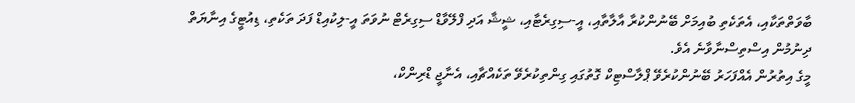ބާވަތްތަކާއި، އެތަކެތި ބުއިމަށް ބޭނުންކުރާ އާލާތާއި، އީ-ސިގިރެޓާއި، ޝީޝާ އަދި ފްލޭވާޑް ސިގިރެޓް ނުވަތަ އީ-ލިކުއިޑް ފަދަ ތަކެތި، ޑިއުޓީގެ އިނާޔަތް ދިނުމުން އިސްތިސްނާވާނެ އެވެ.
މީގެ އިތުރުން އެއްފަހަރު ބޭނުންކުރެވޭ ޕްލާސްޓިކް ގޮތުގައި ގިންތިކުރެވޭ ތަކެއްޗާއި، އެނާޖީ ޑްރިންކް،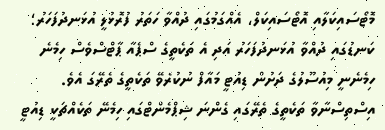މޮޓޯސައިކަލާއި އޮޓޯސައިކަލް، އެއްގަމުގައި ދުއްވާ ހަތަރު ފުރޮޅުލީ އުޅަނދުފަހަރު؛ ކަނޑުގައި ދުއްވާ އުޅަނދުފަހަރު އަދި އެ ތަކެތީގެ ސްޕެއާ ޕާޓްސްވެސް ހިމެނެ ހިމެނެނީ މިއުސޫލުގެ ދަށުން ޑިއުޓީ މައާފް ނުކުރެވޭ ތަކެތީގެ ތެރޭގަ އެވެ.
އިސްތިސްނާވާ ތަކެތީގެ ތެރޭގައި ގެންނަ ޝިޕްމެންޓްގައި ހިމެނޭ ތަކެއްޗަކީ ޑިއުޓީ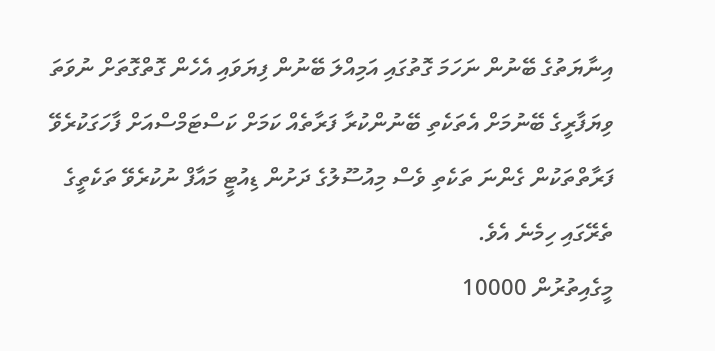އިނާޔަތުގެ ބޭނުން ނަހަމަ ގޮތުގައި އަމިއްލަ ބޭނުން ފިޔަވައި އެހެން ގޮތްގޮތަށް ނުވަތަ ވިޔަފާރީގެ ބޭނުމަށް އެތަކެތި ބޭނުންކުރާ ފަރާތެއް ކަމަށް ކަސްޓަމްސްއަށް ފާހަގަކުރެވޭ ފަރާތްތަކުން ގެންނަ ތަކެތި ވެސް މިއުސޫލުގެ ދަށުން ޑިއުޓީ މައާފް ނުކުރެވޭ ތަކެތީގެ ތެރޭގައި ހިމެނެ އެވެ.
މީގެއިތުރުން 10000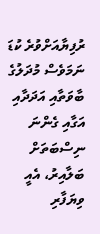ރުފިޔާއަށްވުރެ ކުޑަ ނަމަވެސް މުދަލުގެ ބާވަތާއި އަދަދާއި އަގާއި ގެންނަ ނިސްބަތަށް ބަލާއިރު، އެއީ ވިޔަފާރި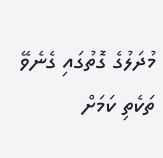މުދަލުގެ ގޮތުގައި ގެނެވޭ ތަކެތި ކަމަށް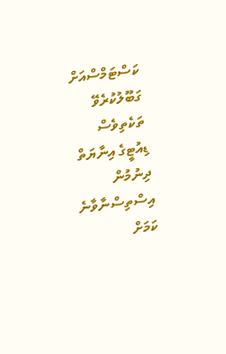ކަސްޓަމްސްއަށް ގަބޫލުކުރެވޭ ތަކެތިވެސް ޑިއުޓީގެ އިނާޔަތް ދިނުމުން އިސްތިސްނާވާނެ ކަމަށް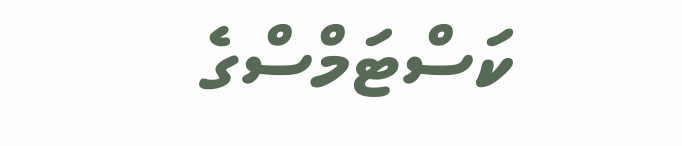ކަސްޓަމްސްގެ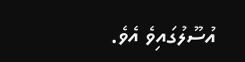އުސޫލުގައިވެ އެވެ.